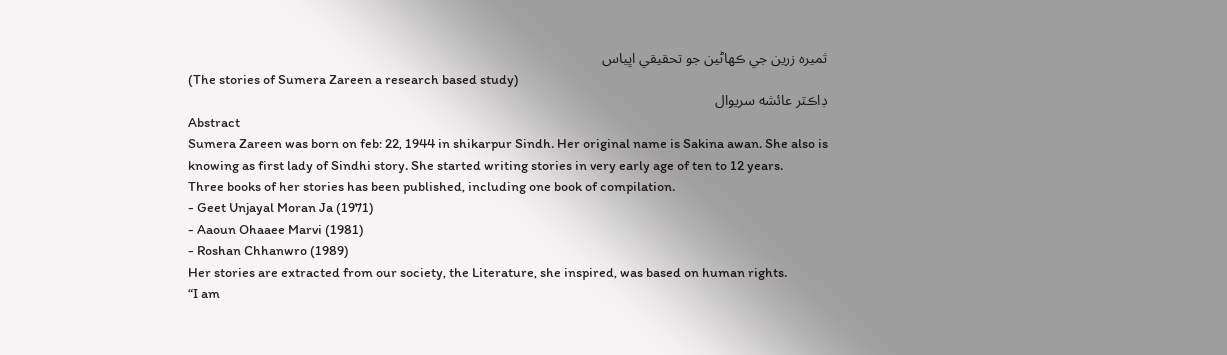ثميره زرين جي ڪهاڻين جو تحقيقي اڀياس
(The stories of Sumera Zareen a research based study)
ڊاڪٽر عائشه سريوال
Abstract
Sumera Zareen was born on feb: 22, 1944 in shikarpur Sindh. Her original name is Sakina awan. She also is knowing as first lady of Sindhi story. She started writing stories in very early age of ten to 12 years.
Three books of her stories has been published, including one book of compilation.
- Geet Unjayal Moran Ja (1971)
- Aaoun Ohaaee Marvi (1981)
- Roshan Chhanwro (1989)
Her stories are extracted from our society, the Literature, she inspired, was based on human rights.
“I am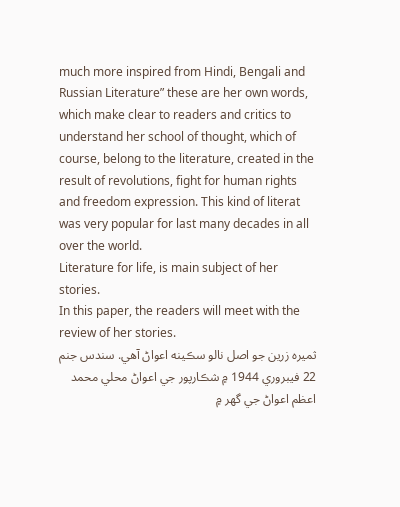much more inspired from Hindi, Bengali and Russian Literature” these are her own words, which make clear to readers and critics to understand her school of thought, which of course, belong to the literature, created in the result of revolutions, fight for human rights and freedom expression. This kind of literat was very popular for last many decades in all over the world.
Literature for life, is main subject of her stories.
In this paper, the readers will meet with the review of her stories.
ثميره زرين جو اصل نالو سڪينه اعواڻ آهي. سندس جنم 22 فيبروري 1944 ۾ شڪارپور جي اعواڻ محلي محمد اعظم اعواڻ جي گهر ۾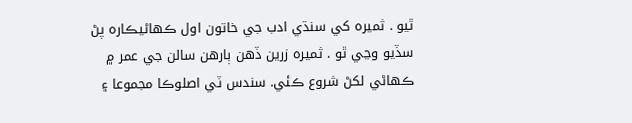ٿيو . ثميره کي سنڌي ادب جي خاتون اول ڪھاڻيڪاره پڻ سڏيو وڃي ٿو . ثميره زرين ڏهن ٻارهن سالن جي عمر ۾ ڪھاڻي لکڻ شروع ڪئي. سندس ٽي اصلوڪا مجموعا ۽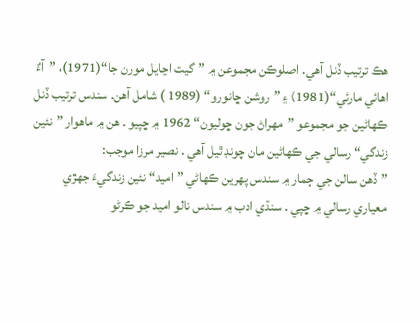هڪ ترتيب ڏنل آهي. اصلوڪن مجموعن ۾ ”گيت اڃايل مورن جا“(1971)، ”آءٌ اهائي مارئي“(1981) ۽ ”روشن ڇانورو“ (1989 ) شامل آهن. سندس ترتيب ڏنل ڪھاڻين جو مجموعو ”مھراڻ جون ڇوليون“ 1962 ۾ ڇپيو . هن ۾ ماهوار ”نئين زندگي“ رسالي جي ڪھاڻين مان چونڊ ٿيل آهي . نصير مرزا موجب:
”ڏهن سالن جي ڄمار ۾ سندس پھرين ڪھاڻي ”اميد“ نئين زندگيءَ جھڙي معياري رسالي ۾ ڇپي . سنڌي ادب ۾ سندس نالو اميد جو ڪرڻو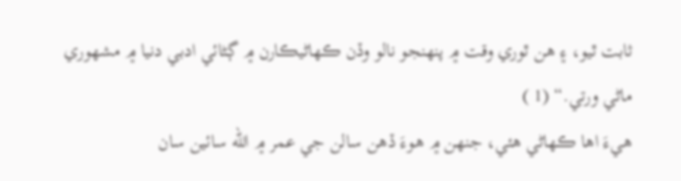ثابت ٿيو، ۽ هن ٿوري وقت ۾ پنھنجو نالو وڏن ڪھاڻيڪارن ۾ ڳڻائي ادبي دنيا ۾ مشھوري ماڻي ورتي.“ (1 )
هيءَ اها ڪھاڻي هئي، جنھن ۾ هوءَ ڏهن سالن جي عمر ۾ الله سائين سان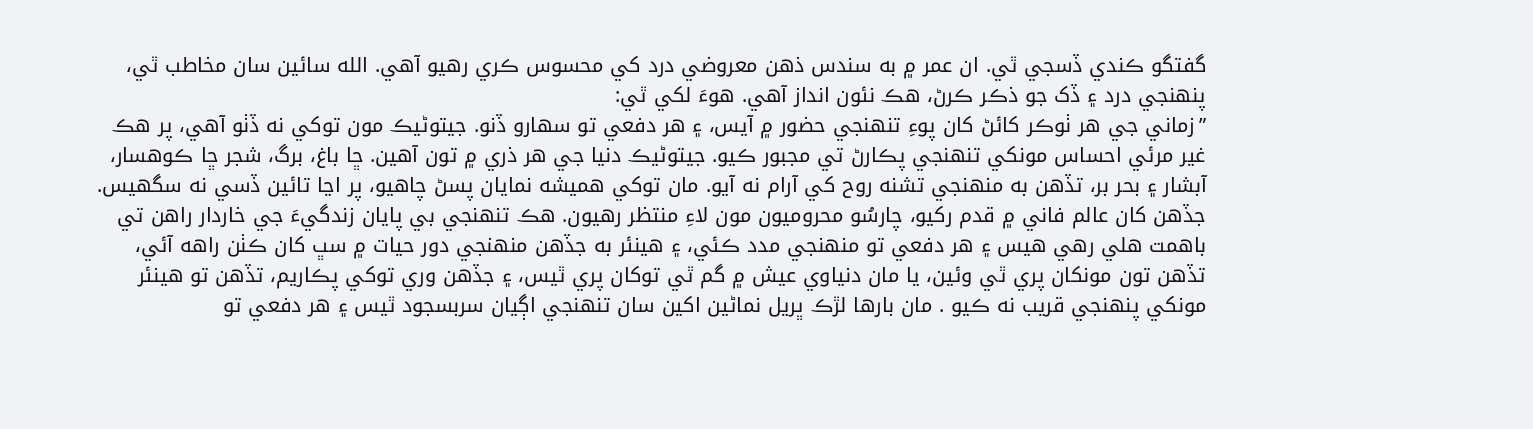گفتگو ڪندي ڏسجي ٿي. ان عمر ۾ به سندس ذهن معروضي درد کي محسوس ڪري رهيو آهي. الله سائين سان مخاطب ٿي، پنھنجي درد ۽ ڏک جو ذڪر ڪرڻ، هڪ نئون انداز آهي. هوءَ لکي ٿي:
”زماني جي هر ٺوڪر کائڻ کان پوءِ تنھنجي حضور ۾ آيس، ۽ هر دفعي تو سھارو ڏنو. جيتوڻيڪ مون توکي نه ڏٺو آهي، پر هڪ غير مرئي احساس مونکي تنھنجي پڪارڻ تي مجبور ڪيو. جيتوڻيڪ دنيا جي هر ذري ۾ تون آهين. ڇا باغ، برگ، شجر ڇا ڪوهسار، آبشار ۽ بحر بر، تڏهن به منھنجي تشنه روح کي آرام نه آيو. مان توکي هميشه نمايان پسڻ چاهيو، پر اڃا تائين ڏسي نه سگهيس. جڏهن کان عالم فاني ۾ قدم رکيو، چارسُو محروميون مون لاءِ منتظر رهيون. هڪ تنھنجي بي پايان زندگيءَ جي خاردار راهن تي باهمت هلي رهي هيس ۽ هر دفعي تو منھنجي مدد ڪئي، ۽ هينئر به جڏهن منھنجي دور حيات ۾ سڀ کان ڪٺن راهه آئي، تڏهن تون مونکان پري ٿي وئين، يا مان دنياوي عيش ۾ گم ٿي توکان پري ٿيس، ۽ جڏهن وري توکي پڪاريم، تڏهن تو هينئر مونکي پنھنجي قريب نه ڪيو . مان بارها لڙڪ ڀريل نماڻين اکين سان تنھنجي اڳيان سربسجود ٿيس ۽ هر دفعي تو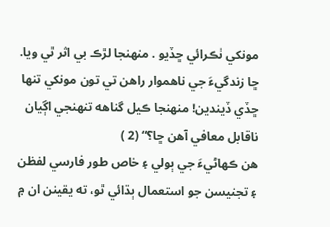مونکي ٺڪرائي ڇڏيو . منھنجا لڙڪ بي اثر ٿي ويا. ڇا زندگيءَ جي ناهموار راهن تي تون مونکي تنھا ڇڏي ڏيندين! منھنجا ڪيل گناهه تنھنجي اڳيان ناقابل معافي آهن ڇا؟“ (2 )
هن ڪھاڻيءَ جي ٻولي ۽ خاص طور فارسي لفظن ۽ تجنيسن جو استعمال ٻڌائي ٿو، ته يقينن ان ۾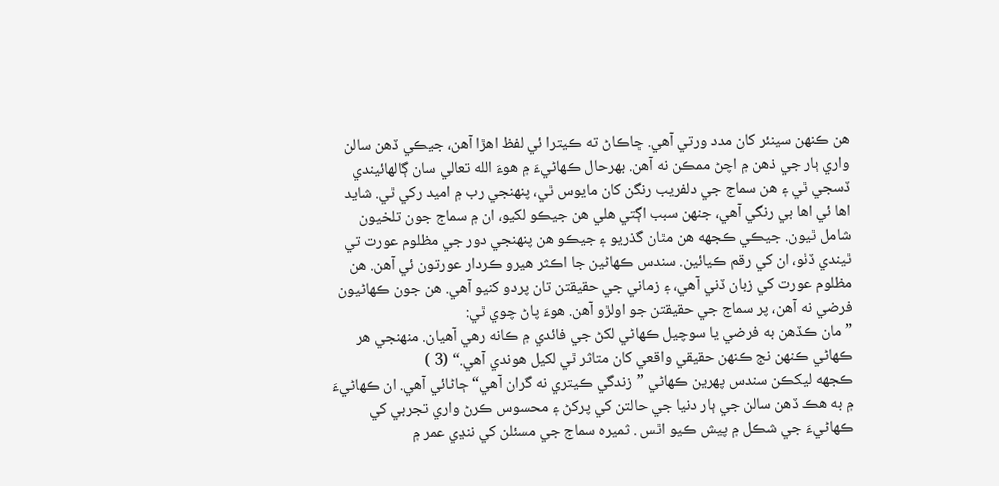هن ڪنھن سينئر کان مدد ورتي آهي. ڇاڪاڻ ته ڪيترا ئي لفظ اهڙا آهن، جيڪي ڏهن سالن واري ٻار جي ذهن ۾ اچڻ ممڪن نه آهن. بھرحال ڪھاڻيءَ ۾ هوءَ الله تعالي سان ڳالهائيندي ڏسجي ٿي ۽ هن سماج جي دلفريب رنگن کان مايوس ٿي، پنھنجي رب ۾ اميد رکي ٿي. شايد اها ئي اها بي رنگي آهي، جنھن سبب اڳتي هلي هن جيڪو لکيو، ان ۾ سماج جون تلخيون شامل ٿيون. جيڪي ڪجهه هن مٿان گذريو ۽ جيڪو هن پنھنجي دور جي مظلوم عورت تي ٿيندي ڏٺو، ان کي رقم ڪيائين. سندس ڪھاڻين جا اڪثر هيرو ڪردار عورتون ئي آهن. هن مظلوم عورت کي زبان ڏني آهي، ۽ زماني جي حقيقتن تان پردو کنيو آهي. هن جون ڪھاڻيون فرضي نه آهن، پر سماج جي حقيقتن جو اولڙو آهن. هوءَ پاڻ چوي ٿي:
”مان ڪڏهن به فرضي يا سوچيل ڪھاڻي لکڻ جي فائدي ۾ ڪانه رهي آهيان. منھنجي هر ڪھاڻي ڪنھن نج ڪنھن حقيقي واقعي کان متاثر ٿي لکيل هوندي آهي.“ (3 )
ڪجهه ليکڪن سندس پھرين ڪھاڻي ”زندگي ڪيتري نه گران آهي“ ڄاڻائي آهي. ان ڪھاڻيءَ ۾ به هڪ ڏهن سالن جي ٻار دنيا جي حالتن کي پرکڻ ۽ محسوس ڪرڻ واري تجربي کي ڪھاڻيءَ جي شڪل ۾ پيش ڪيو اٿس . ثميره سماج جي مسئلن کي ننڍي عمر ۾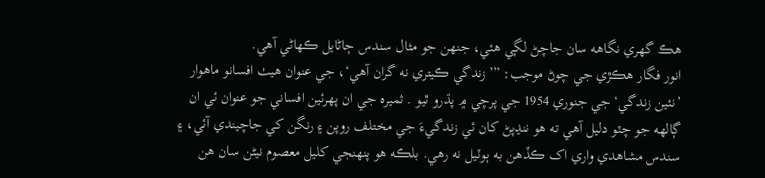هڪ گھري نگاهه سان جاچڻ لڳي هئي، جنھن جو مثال سندس ڄاڻايل ڪھاڻي آهي.
انور فگار هڪڙي جي چوڻ موجب: ”’زندگي ڪيتري نه گران آهي‘، جي عنوان هيٺ افسانو ماهوار ’نئين زندگي‘ جي جنوري 1954 جي پرچي ۾ پڌرو ٿيو . ثميره جي ان پھرئين افساني جو عنوان ئي ان ڳالهه جو چٽو دليل آهي ته هو ننڍپڻ کان ئي زندگيءَ جي مختلف روپن ۽ رنگن کي جاچيندي آئي، ۽ سندس مشاهدي واري اک ڪڏهن به ٻوٽيل نه رهي. بلڪه هو پنھنجي کليل معصوم نيڻن سان هن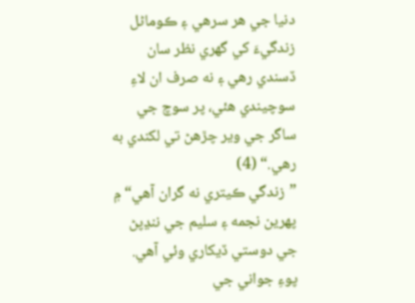دنيا جي هر سرهي ۽ ڪوماڻل زندگيءَ کي گھري نظر سان ڏسندي رهي ۽ نه صرف ان لاءِ سوچيندي هئي، پر سوچ جي ساگر جي وير چڙهڻ تي لکندي به رهي.“ (4)
”زندگي ڪيتري نه گران آهي“ ۾ پھرين نجمه ۽ سليم جي ننڍپڻ جي دوستي ڏيکاري وئي آهي. پوءِ جواني جي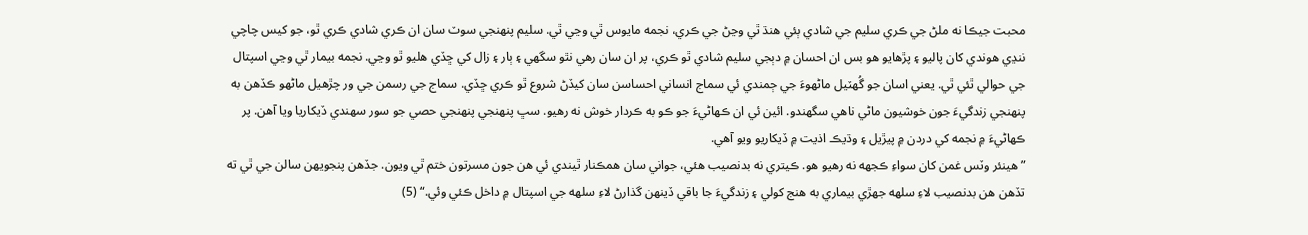محبت جيڪا نه ملڻ جي ڪري سليم جي شادي ٻئي هنڌ ٿي وڃڻ جي ڪري، نجمه مايوس ٿي وڃي ٿي. سليم پنھنجي سوٽ سان ان ڪري شادي ڪري ٿو، جو کيس چاچي ننڍي هوندي کان پاليو ۽ پڙهايو هو بس ان احسان ۾ دٻجي سليم شادي ٿو ڪري، پر ان سان رهي نٿو سگهي ۽ ٻار ۽ زال کي ڇڏي هليو ٿو وڃي. نجمه بيمار ٿي وڃي اسپتال جي حوالي ٿئي ٿي. يعني اسان جو گُهٽيل ماڻهوءَ جي ڄمندي ئي سماج انساني احساسن سان کيڏڻ شروع ٿو ڪري ڇڏي. سماج جي رسمن جي ور چڙهيل ماڻهو ڪڏهن به پنھنجي زندگيءَ جون خوشيون ماڻي ناهي سگهندو. ائين ئي ان ڪھاڻيءَ جو ڪو به ڪردار خوش نه رهيو. سڀ پنھنجي پنھنجي حصي جو سور سھندي ڏيکاريا ويا آهن. پر ڪھاڻيءَ ۾ نجمه کي دردن ۾ پيڙيل ۽ وڌيڪ اذيت ۾ ڏيکاريو ويو آهي.
”هينئر وٽس غمن کان سواءِ ڪجهه نه رهيو هو. ڪيتري نه بدنصيب هئي، جواني سان همڪنار ٿيندي ئي هن جون مسرتون ختم ٿي ويون. جڏهن پنجويھن سالن جي ٿي ته تڏهن هن بدنصيب لاءِ سلهه جھڙي بيماري به هنج کولي ۽ زندگيءَ جا باقي ڏينھن گذارڻ لاءِ سلهه جي اسپتال ۾ داخل ڪئي وئي.“ (5)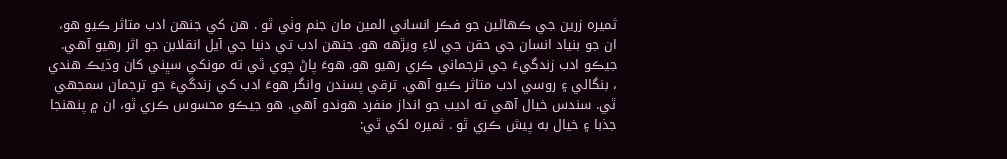ثميره زرين جي ڪھاڻين جو فڪر انساني المين مان جنم وٺي ٿو . هن کي جنھن ادب متاثر ڪيو هو، ان جو بنياد انسان جي حقن جي لاءِ ويڙهه هو. جنھن ادب تي دنيا جي آيل انقلابن جو اثر رهيو آهي. جيڪو ادب زندگيءَ جي ترجماني ڪري رهيو هو. هوءَ پاڻ چوي ٿي ته مونکي سڀني کان وڌيڪ هندي ، بنگالي ۽ روسي ادب متاثر ڪيو آهي. ترقي پسندن وانگر هوءَ ادب کي زندگيءَ جو ترجمان سمجهي ٿي. سندس خيال آهي ته اديب جو انداز منفرد هوندو آهي. هو جيڪو محسوس ڪري ٿو، ان ۾ پنھنجا جذبا ۽ خيال به پيش ڪري ٿو . ثميره لکي ٿي: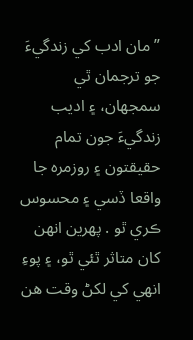”مان ادب کي زندگيءَ جو ترجمان ٿي سمجهان، ۽ اديب زندگيءَ جون تمام حقيقتون ۽ روزمره جا واقعا ڏسي ۽ محسوس ڪري ٿو . پھرين انهن کان متاثر ٿئي ٿو، ۽ پوءِ انهي کي لکڻ وقت هن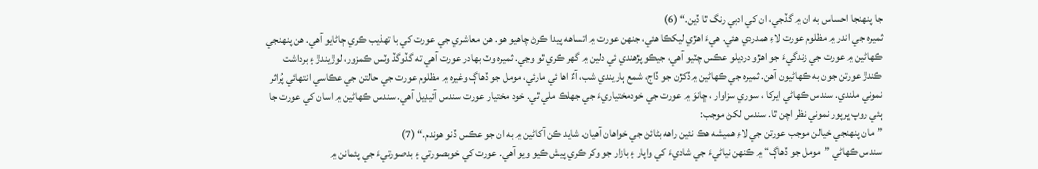جا پنھنجا احساس به ان ۾ گڏجي، ان کي ادبي رنگ ٿا ڏين.“ (6)
ثميره جي اندر ۾ مظلوم عورت لاءِ همدردي هئي. هيءَ اهڙي ليکڪا هئي، جنھن عورت ۾ اتساهه پيدا ڪرڻ چاهيو هو. هن معاشري جي عورت کي با تھذيب ڪري ڄاڻايو آهي. هن پنھنجي ڪھاڻين ۾ عورت جي زندگيءَ جو اهڙو درديلو عڪس چٽيو آهي، جيڪو پڙهندي ئي دلين ۾ گهر ڪري ٿو وڃي. ثميره وٽ بھادر عورت آهي ته گڏوگڏ وٽس ڪمزور، لوڙيندڙ ۽ برداشت ڪندڙ عورتن جون به ڪھاڻيون آهن. ثميره جي ڪھاڻين ۾ڏکڙن جو ڏاج، شمع ٻاريندي شب، آءٌ اها ئي مارئي، مومل جو ڏهاڳ وغيره ۾ مظلوم عورت جي حالتن جي عڪاسي انتھائي پُراثر نموني ملندي. سندس ڪھاڻي ايرکا ، سوري سزاوار ، ڇانوَ ۾ عورت جي خودمختياريءَ جي جهلڪ ملي ٿي. خود مختيار عورت سندس آئيڊيل آهي. سندس ڪھاڻين ۾ اسان کي عورت جا ٻئي روپ ڀرپور نموني نظر اچن ٿا. سندس لکڻ موجب:
”مان پنھنجي خيالن موجب عورتن جي لاءِ هميشه هڪ نئين راهه بڻائڻ جي خواهان آهيان. شايد ڪن آکاڻين ۾ به ان جو عڪس ڏنو هوندم.“ (7)
سندس ڪھاڻي ”مومل جو ڏهاڳ“ ۾ ڪنھن نياڻيءَ جي شاديءَ کي واپار ۽ بازار جو وکر ڪري پيش ڪيو ويو آهي. عورت کي خوبصورتي ۽ بدصورتيءَ جي پئمانن ۾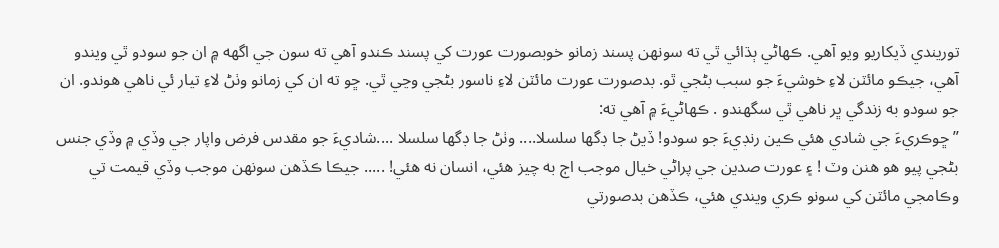توريندي ڏيکاريو ويو آهي. ڪھاڻي ٻڌائي ٿي ته سونھن پسند زمانو خوبصورت عورت کي پسند ڪندو آهي ته سون جي اگهه ۾ ان جو سودو ٿي ويندو آهي، جيڪو مائٽن لاءِ خوشيءَ جو سبب بڻجي ٿو. بدصورت عورت مائٽن لاءِ ناسور بڻجي وڃي ٿي. ڇو ته ان کي زمانو وٺڻ لاءِ تيار ئي ناهي هوندو. ان جو سودو به زندگي ڀر ناهي ٿي سگهندو . ڪھاڻيءَ ۾ آهي ته:
”ڇوڪريءَ جي شادي هئي ڪين رنڊيءَ جو سودو! ڏيڻ جا ڊگها سلسلا.... وٺڻ جا ڊگها سلسلا ....شاديءَ جو مقدس فرض واپار جي وڏي ۾ وڏي جنس بڻجي پيو هو هنن وٽ ! ۽ عورت صدين جي پراڻي خيال موجب اڄ به چيز هئي، انسان نه هئي! ..... جيڪا ڪڏهن سونھن موجب وڏي قيمت تي وڪامجي مائٽن کي سونو ڪري ويندي هئي، ڪڏهن بدصورتي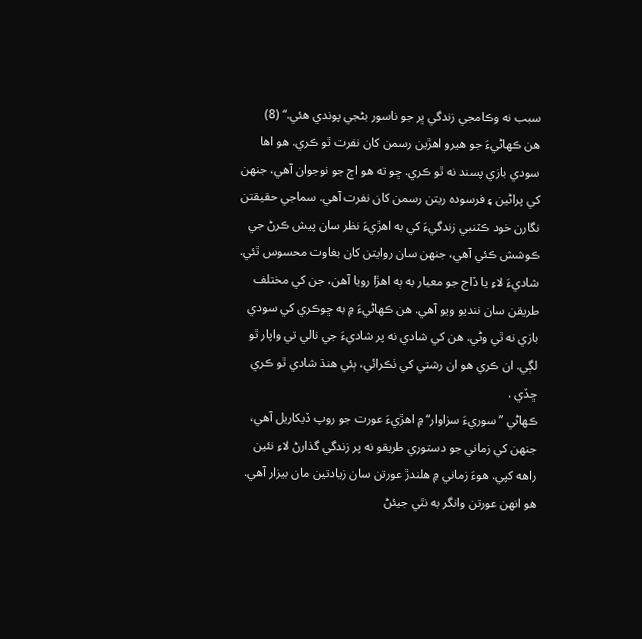سبب نه وڪامجي زندگي ڀر جو ناسور بڻجي پوندي هئي.“ (8)
هن ڪھاڻيءَ جو هيرو اهڙين رسمن کان نفرت ٿو ڪري. هو اها سودي بازي پسند نه ٿو ڪري. ڇو ته هو اڄ جو نوجوان آهي، جنھن کي پراڻين ۽ فرسوده ريتن رسمن کان نفرت آهي. سماجي حقيقتن نگارن خود ڪٽنبي زندگيءَ کي به اهڙيءَ نظر سان پيش ڪرڻ جي ڪوشش ڪئي آهي، جنھن سان روايتن کان بغاوت محسوس ٿئي. شاديءَ لاءِ يا ڏاج جو معيار به ٻه اهڙا رويا آهن، جن کي مختلف طريقن سان ننديو ويو آهي. هن ڪھاڻيءَ ۾ به ڇوڪري کي سودي بازي نه ٿي وڻي. هن کي شادي نه پر شاديءَ جي نالي تي واپار ٿو لڳي. ان ڪري هو ان رشتي کي ٺڪرائي، ٻئي هنڌ شادي ٿو ڪري ڇڏي .
ڪھاڻي ”سوريءَ سزاوار“ ۾ اهڙيءَ عورت جو روپ ڏيکاريل آهي، جنھن کي زماني جو دستوري طريقو نه پر زندگي گذارڻ لاءِ نئين راهه کپي. هوءَ زماني ۾ هلندڙ عورتن سان زيادتين مان بيزار آهي. هو انهن عورتن وانگر به نٿي جيئڻ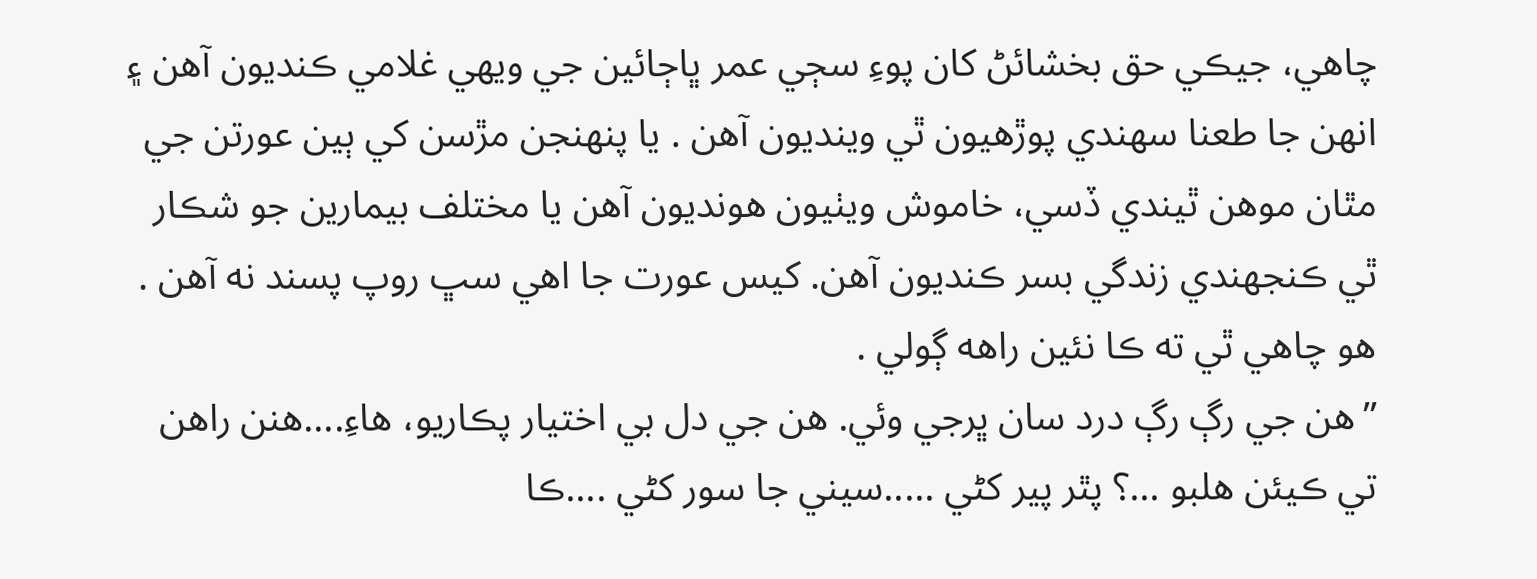چاهي، جيڪي حق بخشائڻ کان پوءِ سڄي عمر ڀاڄائين جي ويھي غلامي ڪنديون آهن ۽ انهن جا طعنا سھندي پوڙهيون ٿي وينديون آهن . يا پنھنجن مڙسن کي ٻين عورتن جي مٿان موهن ٿيندي ڏسي، خاموش ويٺيون هونديون آهن يا مختلف بيمارين جو شڪار ٿي ڪنجهندي زندگي بسر ڪنديون آهن. کيس عورت جا اهي سڀ روپ پسند نه آهن . هو چاهي ٿي ته ڪا نئين راهه ڳولي .
”هن جي رڳ رڳ درد سان ڀرجي وئي. هن جي دل بي اختيار پڪاريو، هاءِ....هنن راهن تي ڪيئن هلبو ...؟ پٿر پير کڻي .....سيني جا سور کڻي ....ڪا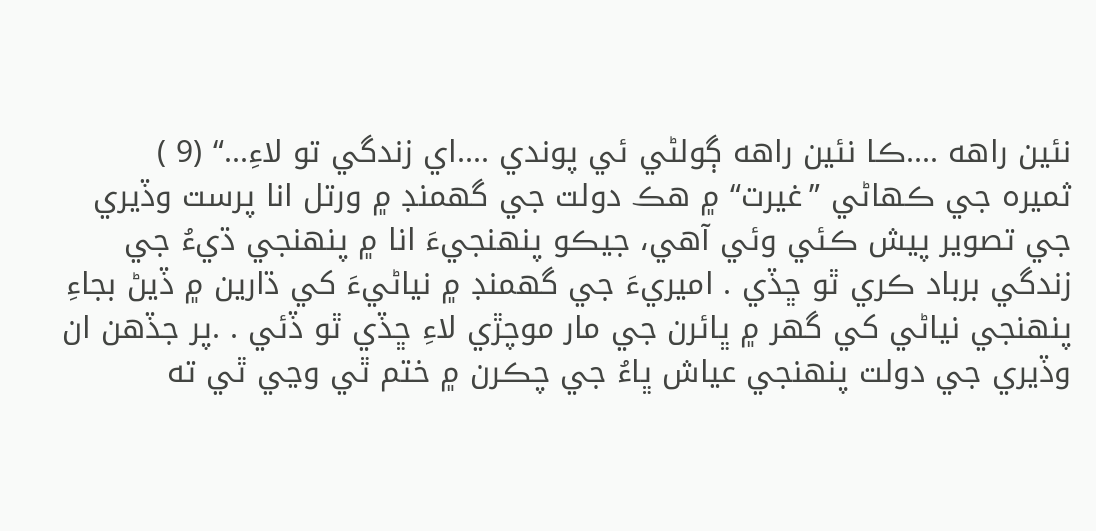نئين راهه ....ڪا نئين راهه ڳولڻي ئي پوندي ....اي زندگي تو لاءِ...“ (9 )
ثميره جي ڪھاڻي ”غيرت“ ۾ هڪ دولت جي گهمنڊ ۾ ورتل انا پرست وڏيري جي تصوير پيش ڪئي وئي آهي، جيڪو پنھنجيءَ انا ۾ پنھنجي ڌيءُ جي زندگي برباد ڪري ٿو ڇڏي . اميريءَ جي گهمنڊ ۾ نياڻيءَ کي ڌارين ۾ ڏيڻ بجاءِ پنھنجي نياڻي کي گهر ۾ ڀائرن جي مار موچڙي لاءِ ڇڏي ٿو ڏئي . .پر جڏهن ان وڏيري جي دولت پنھنجي عياش ڀاءُ جي چڪرن ۾ ختم ٿي وڃي ٿي ته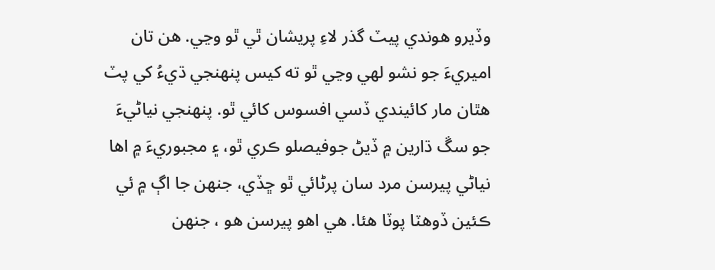وڏيرو هوندي پيٽ گذر لاءِ پريشان ٿي ٿو وڃي. هن تان اميريءَ جو نشو لھي وڃي ٿو ته کيس پنھنجي ڌيءُ کي پٽ هٿان مار کائيندي ڏسي افسوس کائي ٿو. پنھنجي نياڻيءَ جو سڱ ڌارين ۾ ڏيڻ جوفيصلو ڪري ٿو، ۽ مجبوريءَ ۾ اها نياڻي پيرسن مرد سان پرڻائي ٿو ڇڏي، جنھن جا اڳ ۾ ئي ڪئين ڏوهٽا پوٽا هئا. هي اهو پيرسن هو ، جنھن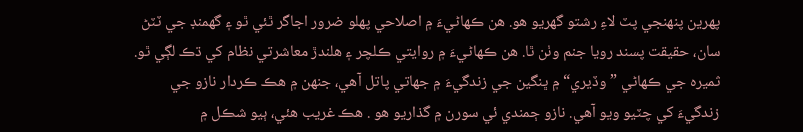پھرين پنھنجي پٽ لاءِ رشتو گهريو هو. هن ڪھاڻيءَ ۾ اصلاحي پھلو ضرور اجاگر ٿئي ٿو ۽ گهمنڊ جي ٽٽڻ سان، حقيقت پسند رويا جنم وٺن ٿا. هن ڪھاڻيءَ ۾ روايتي ڪلچر ۽ هلندڙ معاشرتي نظام کي ڌڪ لڳي ٿو.
ثميره جي ڪھاڻي ”وڏيري“ ۾ ڀنگين جي زندگيءَ ۾ جهاتي پاتل آهي، جنھن ۾ هڪ ڪردار نازو جي زندگيءَ کي چٽيو ويو آهي. نازو ڄمندي ئي سورن ۾ گذاريو هو . هڪ غريب هئي، ٻيو شڪل ۾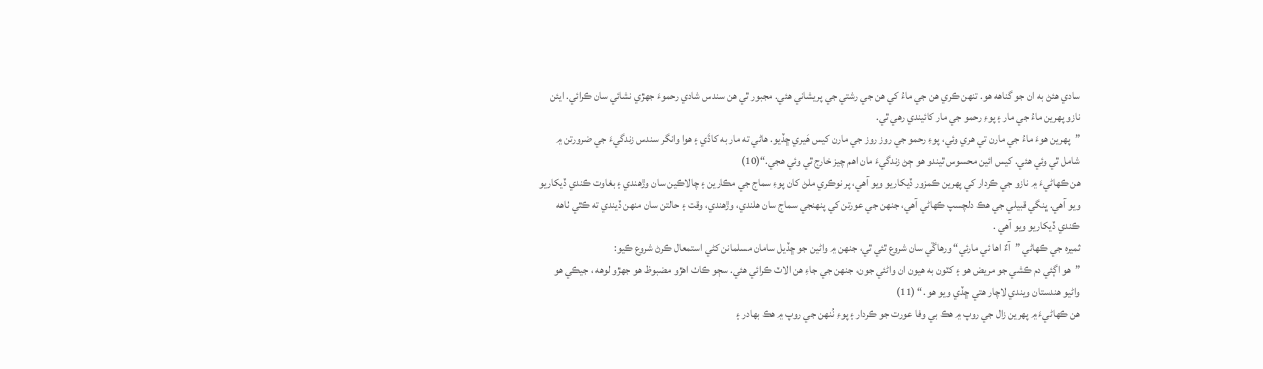سادي هئڻ به ان جو گناهه هو. تنھن ڪري هن جي ماءُ کي هن جي رشتي جي پريشاني هئي. مجبور ٿي هن سندس شادي رحموءَ جهڙي نشائي سان ڪرائي. ايئن نازو پھرين ماءُ جي مار ۽ پوءِ رحمو جي مار کائيندي رهي ٿي.
”پھرين هوءَ ماءُ جي مارن تي هري وئي، پوءِ رحمو جي روز روز جي مارن کيس هَيري ڇڏيو. هاڻي ته مار به کاڌَي ۽ هوا وانگر سندس زندگيءَ جي ضرورتن ۾ شامل ٿي وئي هئي. کيس ائين محسوس ٿيندو هو ڄڻ زندگيءَ مان اهم چيز خارج ٿي وئي هجي.“(10)
هن ڪھاڻيءَ ۾ نازو جي ڪردار کي پھرين ڪمزور ڏيکاريو ويو آهي، پر نوڪري ملڻ کان پوءِ سماج جي مڪارين ۽ چالاڪين سان وڙهندي ۽ بغاوت ڪندي ڏيکاريو ويو آهي. ڀنگي قبيلي جي هڪ دلچسپ ڪھاڻي آهي، جنھن جي عورتن کي پنھنجي سماج سان هلندي، وڙهندي، وقت ۽ حالتن سان منھن ڏيندي ته ڪٿي ٺاهه ڪندي ڏيکاريو ويو آهي .
ثميره جي ڪھاڻي ”آءٌ اها ئي مارئي“ ورهاڱي سان شروع ٿئي ٿي، جنھن ۾ واڻين جو ڇڏيل سامان مسلمانن کڻي استمعال ڪرڻ شروع ڪيو:
”هو اڳئي دم ڪشي جو مريض هو ۽ کٽون به هيون ان واڻئي جون، جنھن جي جاءِ هن الاٽ ڪرائي هئي. سڄو ڪاٺ اهڙو مضبوظ هو جھڙو لوهه ، جيڪي هو واڻيو هندستان ويندي لاچار هتي ڇڏي ويو هو .“ (11)
هن ڪھاڻيءَ ۾ پھرين زال جي روپ ۾ هڪ بي وفا عورت جو ڪردار ۽ پوءِ نُنھن جي روپ ۾ هڪ بھادر ۽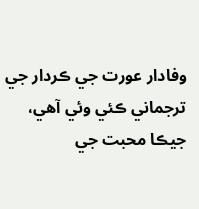وفادار عورت جي ڪردار جي ترجماني ڪئي وئي آهي، جيڪا محبت جي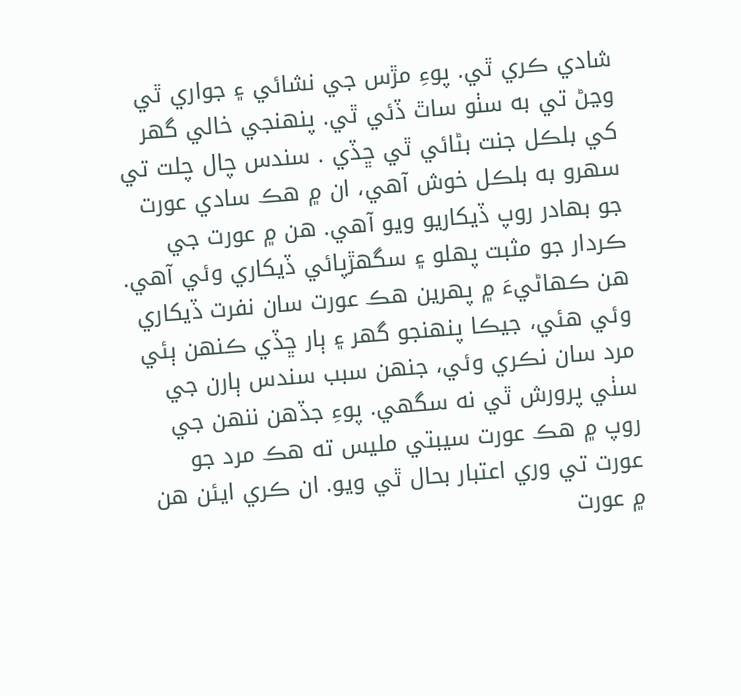شادي ڪري ٿي. پوءِ مڙس جي نشائي ۽ جواري ٿي وڃڻ تي به سٺو ساٿ ڏئي ٿي. پنھنجي خالي گهر کي بلڪل جنت بڻائي ٿي ڇڏي . سندس چال چلت تي سھرو به بلڪل خوش آهي، ان ۾ هڪ سادي عورت جو بھادر روپ ڏيکاريو ويو آهي. هن ۾ عورت جي ڪردار جو مثبت پھلو ۽ سگهڙپائي ڏيکاري وئي آهي.
هن ڪھاڻيءَ ۾ پھرين هڪ عورت سان نفرت ڏيکاري وئي هئي، جيڪا پنھنجو گهر ۽ ٻار ڇڏي ڪنھن ٻئي مرد سان نڪري وئي، جنھن سبب سندس ٻارن جي سٺي پرورش ٿي نه سگهي. پوءِ جڏهن ننھن جي روپ ۾ هڪ عورت سيبتي مليس ته هڪ مرد جو عورت تي وري اعتبار بحال ٿي ويو. ان ڪري ايئن هن ۾ عورت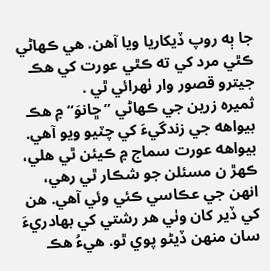جا ٻه روپ ڏيکاريا ويا آهن. هي ڪھاڻي ڪٿي مرد کي ته ڪٿي عورت کي هڪ جيترو قصور وار ٺھرائي ٿي .
ثميره زرين جي ڪھاڻي ”ڇانوَ“ ۾ هڪ بيواهه جي زندگيءَ کي چٽيو ويو آهي. بيواهه عورت سماج ۾ ڪيئن ٿي هلي، ڪھڙ ن مسئلن جو شڪار ٿي رهي، انهن جي عڪاسي ڪئي وئي آهي. هن کي ڏير کان وٺي هر رشتي کي بھادريءَ سان منھن ڏيڻو پوي ٿو. هيءُ هڪ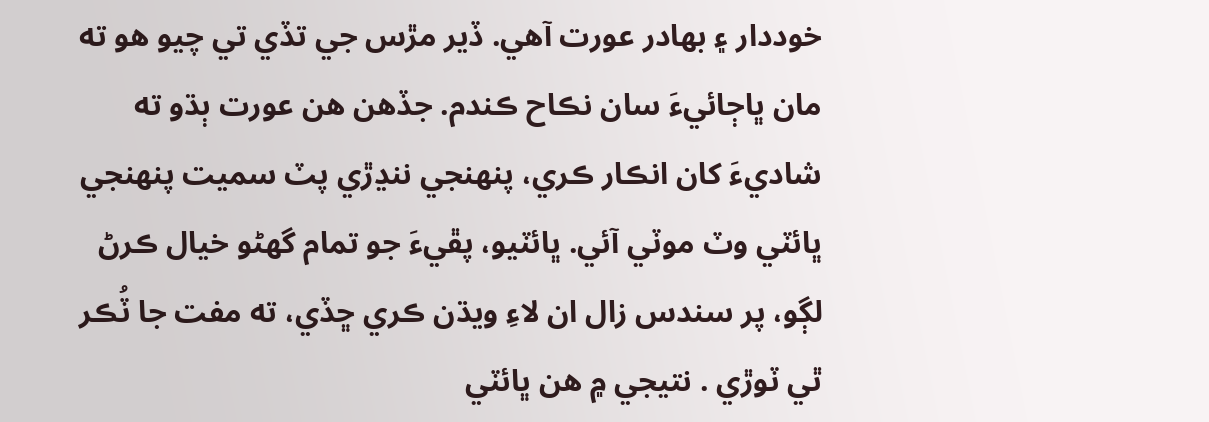خوددار ۽ بھادر عورت آهي. ڏير مڙس جي تڏي تي چيو هو ته مان ڀاڄائيءَ سان نڪاح ڪندم. جڏهن هن عورت ٻڌو ته شاديءَ کان انڪار ڪري، پنھنجي ننڍڙي پٽ سميت پنھنجي ڀائٽي وٽ موٽي آئي. ڀائٽيو، پڦيءَ جو تمام گهڻو خيال ڪرڻ لڳو، پر سندس زال ان لاءِ ويڌن ڪري ڇڏي، ته مفت جا ٽُڪر ٿي ٽوڙي . نتيجي ۾ هن ڀائٽي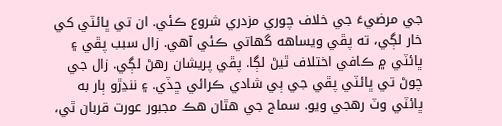جي مرضيءَ جي خلاف چوري مزدري شروع ڪئي. ان تي ڀائٽي کي خار لڳي، ته پڦي ويساهه گهاتي ڪئي آهي. زال سبب پڦي ۽ ڀائٽي ۾ ڪافي اختلاف ٿيڻ لڳا. پڦي پريشان رهڻ لڳي. زال جي چوڻ تي ڀائٽي پڦي جي ٻي شادي ڪرائي ڇڏي. ۽ ننڍڙو ٻار به ڀائٽي وٽ رهجي ويو. سماج جي هٿان هڪ مجبور عورت قربان ٿي،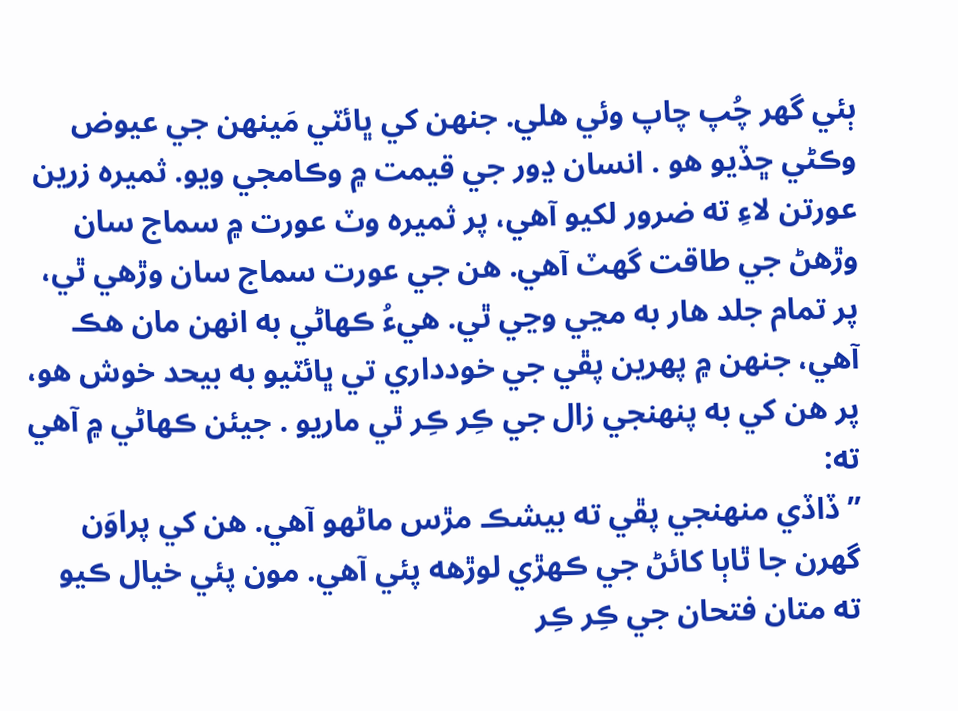ٻئي گهر چُپ چاپ وئي هلي. جنھن کي ڀائٽي مَينھن جي عيوض وڪڻي ڇڏيو هو . انسان ڍور جي قيمت ۾ وڪامجي ويو. ثميره زرين عورتن لاءِ ته ضرور لکيو آهي، پر ثميره وٽ عورت ۾ سماج سان وڙهڻ جي طاقت گهٽ آهي. هن جي عورت سماج سان وڙهي ٿي، پر تمام جلد هار به مڃي وڃي ٿي. هيءُ ڪھاڻي به انهن مان هڪ آهي، جنھن ۾ پھرين پڦي جي خودداري تي ڀائٽيو به بيحد خوش هو، پر هن کي به پنھنجي زال جي ڪِر ڪِر ٿي ماريو . جيئن ڪھاڻي ۾ آهي ته:
”ڏاڏي منھنجي پڦي ته بيشڪ مڙس ماڻهو آهي. هن کي پراوَن گهرن جا ٿاٻا کائڻ جي ڪھڙي لوڙهه پئي آهي. مون پئي خيال ڪيو ته متان فتحان جي ڪِر ڪِر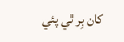کان بِر ٿي پئي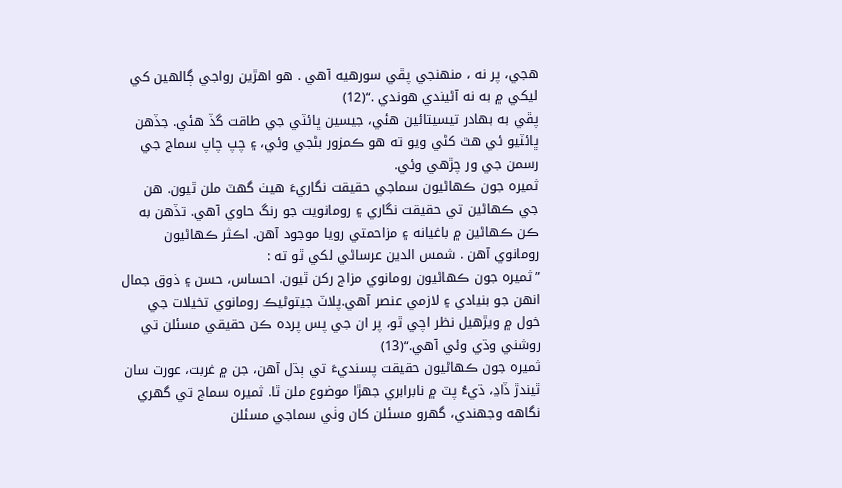هجي، پر نه ، منھنجي پڦي سورهيه آهي . هو اهڙين رواجي ڳالهين کي ليکي ۾ به نه آڻيندي هوندي .“(12)
پڦي به بھادر تيسيتائين هئي، جيسين ڀائٽي جي طاقت گڏ هئي. جڏهن ڀائٽيو ئي هٿ کڻي ويو ته هو ڪمزور بڻجي وئي، ۽ چپ چاپ سماج جي رسمن جي ور چڙهي وئي.
ثميره جون ڪھاڻيون سماجي حقيقت نگاريءَ هيٺ گهٽ ملن ٿيون. هن جي ڪھاڻين تي حقيقت نگاري ۽ رومانويت جو رنگ حاوي آهي. تڏهن به ڪن ڪھاڻين ۾ باغيانه ۽ مزاحمتي رويا موجود آهن. اڪثر ڪھاڻيون رومانوي آهن . شمس الدين عرساڻي لکي ٿو ته :
”ثميره جون ڪھاڻيون رومانوي مزاج رکن ٿيون. احساس، حسن ۽ ذوق جمال انهن جو بنيادي ۽ لازمي عنصر آهي.پلاٽ جيتوڻيڪ رومانوي تخيلات جي خول ۾ ويڙهيل نظر اچي ٿو، پر ان جي پس پرده ڪن حقيقي مسئلن تي روشني وڌي وئي آهي.“(13)
ثميره جون ڪھاڻيون حقيقت پسنديءَ تي ٻڌل آهن، جن ۾ غربت، عورت سان ٿيندڙ ڏاڍ، ڌيءُ پٽ ۾ نابرابري جھڙا موضوع ملن ٿا. ثميره سماج تي گھري نگاهه وجهندي، گهرو مسئلن کان وٺي سماجي مسئلن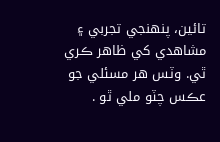تائين، پنھنجي تجربي ۽ مشاهدي کي ظاهر ڪري ٿي. وٽس هر مسئلي جو عڪس چٽو ملي ٿو .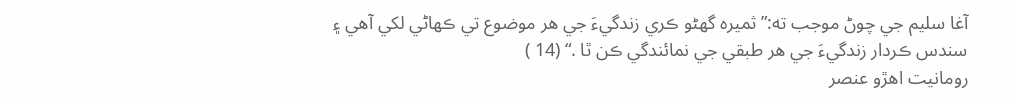آغا سليم جي چوڻ موجب ته:”ثميره گهڻو ڪري زندگيءَ جي هر موضوع تي ڪھاڻي لکي آهي ۽ سندس ڪردار زندگيءَ جي هر طبقي جي نمائندگي ڪن ٿا .“ (14 )
رومانيت اهڙو عنصر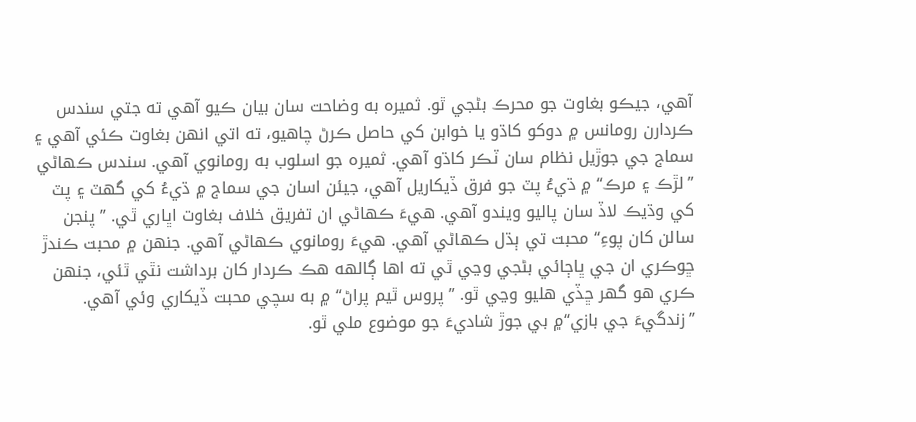آهي، جيڪو بغاوت جو محرڪ بڻجي ٿو. ثميره به وضاحت سان بيان ڪيو آهي ته جتي سندس ڪردارن رومانس ۾ دوکو کاڌو يا خوابن کي حاصل ڪرڻ چاهيو، ته اتي انهن بغاوت ڪئي آهي ۽ سماج جي جوڙيل نظام سان ٽڪر کاڌو آهي. ثميره جو اسلوب به رومانوي آهي. سندس ڪھاڻي ”لڙڪ ۽ مرڪ“ ۾ ڌيءُ پٽ جو فرق ڏيکاريل آهي، جيئن اسان جي سماج ۾ ڌيءُ کي گهٽ ۽ پٽ کي وڌيڪ لاڏ سان پاليو ويندو آهي. هيءَ ڪھاڻي ان تفريق خلاف بغاوت اڀاري ٿي. ”پنجن سالن کان پوءِ“ محبت تي ٻڌل ڪھاڻي آهي. هيءَ رومانوي ڪھاڻي آهي. جنھن ۾ محبت ڪندڙ ڇوڪري ان جي ڀاڄائي بڻجي وڃي ٿي ته اها ڳالهه هڪ ڪردار کان برداشت نٿي ٿئي، جنھن ڪري هو گهر ڇڏي هليو وڃي ٿو. ”پروس ٿيم پراڻ“ ۾ به سچي محبت ڏيکاري وئي آهي. ”زندگيءَ جي بازي“۾ بي جوڙ شاديءَ جو موضوع ملي ٿو.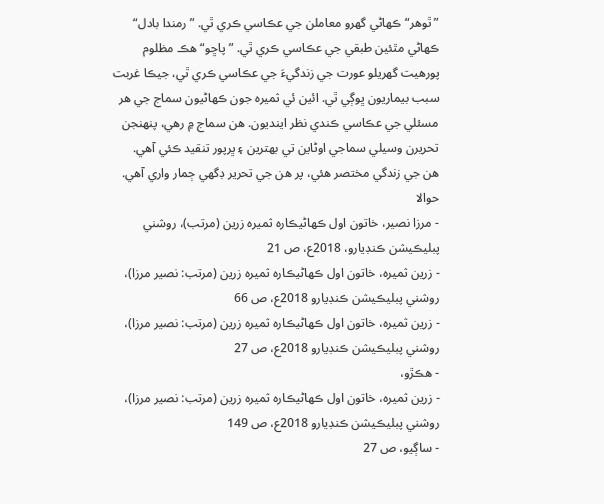”ٿوهر“ ڪھاڻي گهرو معاملن جي عڪاسي ڪري ٿي. ”رمندا بادل“ ڪھاڻي مٿئين طبقي جي عڪاسي ڪري ٿي. ”پاڇو“هڪ مظلوم پورهيت گهريلو عورت جي زندگيءَ جي عڪاسي ڪري ٿي، جيڪا غربت سبب بيماريون ڀوڳي ٿي. ائين ئي ثميره جون ڪھاڻيون سماج جي هر مسئلي جي عڪاسي ڪندي نظر اينديون. هن سماج ۾ رهي، پنھنجن تحريرن وسيلي سماجي اوڻاين تي بھترين ۽ ڀرپور تنقيد ڪئي آهي.
هن جي زندگي مختصر هئي، پر هن جي تحرير ڊگهي ڄمار واري آهي.
حوالا
- مرزا نصير، خاتون اول ڪھاڻيڪاره ثميره زرين (مرتب)، روشني پبليڪيشن ڪنڊيارو، 2018ع، ص 21
- زرين ثميره، خاتون اول ڪھاڻيڪاره ثميره زرين (مرتب: نصير مرزا)، روشني پبليڪيشن ڪنڊيارو 2018ع، ص 66
- زرين ثميره، خاتون اول ڪھاڻيڪاره ثميره زرين (مرتب: نصير مرزا)، روشني پبليڪيشن ڪنڊيارو 2018ع، ص 27
- هڪڙو،
- زرين ثميره، خاتون اول ڪھاڻيڪاره ثميره زرين (مرتب: نصير مرزا)، روشني پبليڪيشن ڪنڊيارو 2018ع، ص 149
- ساڳيو، ص 27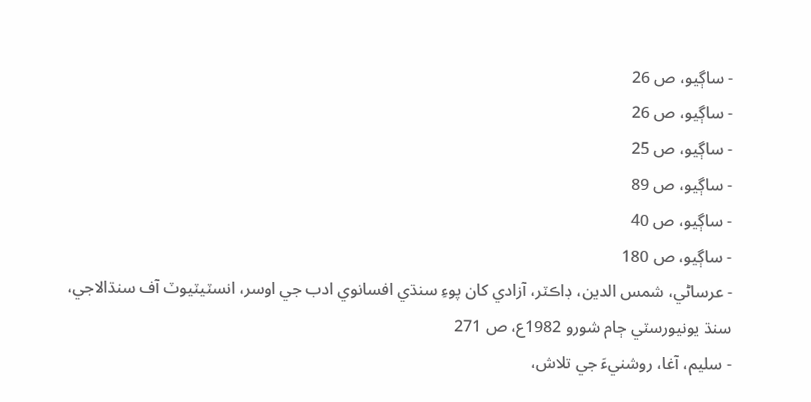- ساڳيو، ص 26
- ساڳيو، ص 26
- ساڳيو، ص 25
- ساڳيو، ص 89
- ساڳيو، ص 40
- ساڳيو، ص 180
- عرساڻي، شمس الدين، ڊاڪٽر، آزادي کان پوءِ سنڌي افسانوي ادب جي اوسر، انسٽيٽيوٽ آف سنڌالاجي، سنڌ يونيورسٽي ڄام شورو 1982ع، ص 271
- سليم، آغا، روشنيءَ جي تلاش،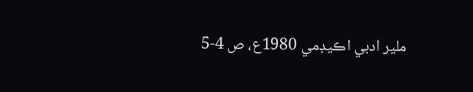ملير ادبي اڪيڊمي 1980ع، ص 4-5